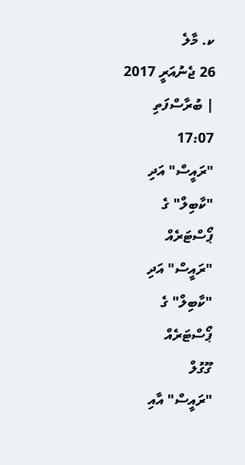ކ. މާލެ
26 ޖެނުއަރީ 2017 | ބުރާސްފަތި 17:07
"ރައީސް" އަދި "ކާބިލް" ގެ ޕޯސްޓަރެއް
"ރައީސް" އަދި "ކާބިލް" ގެ ޕޯސްޓަރެއް
ގޫގުލް
"ރައީސް" އާއި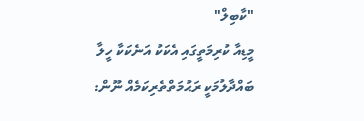"ކާބިލް"
މީޑިއާ ކުރިމަތީގައި އެކަކު އަނެކަކާ ހީލާ ބައްދާލުމަކީ ރަޙުމަތްތެރިކަމެއް ނޫން: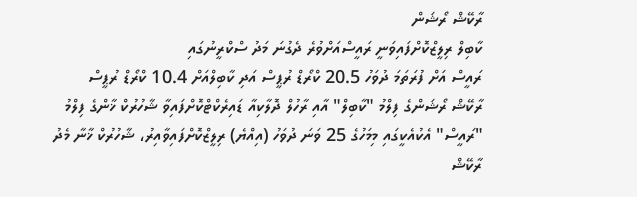ރާކޭޝް ރޯޝަން
ކާބިލް ރިލީޒްކޮށްފައިވަނީ ރައީސްއަށްވުރެ ދެގުނަ މަދު ސްކްރީނުގައި
ރައީސް އަށް ފުރަތަމަ ދުވަހު 20.5 ކްރޯޑް ރުޕީސް އަދި ކާބިލްއަށް 10.4 ކްރޯޑް ރުޕީސް
ރާކޭޝް ރޯޝަންގެ ފިލްމު "ކާބިލް" އާއި ރާހުލް ދޮލާކިއާ ޑައިރެކްޓްކޮށްފައިވާ ޝާހުރުކް ޚާންގެ ފިލްމު "ރައީސް" އެކުއެކީގައި މިމަހުގެ 25 ވަނަ ދުވަހު (އިއްޔެ) ރިލީޒްކޮށްފައިވާއިރު، ޝާހުރުކް ޚާނާ މެދު ރާކޭޝް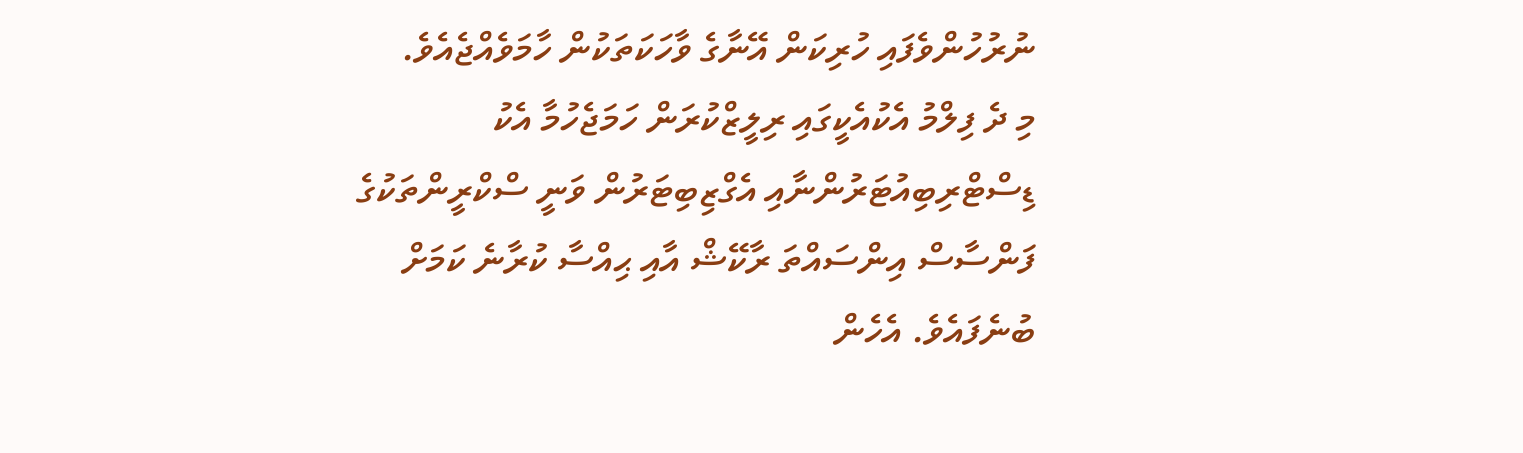ނުރުހުންވެފައި ހުރިކަން އޭނާގެ ވާހަކަތަކުން ހާމަވެއްޖެއެވެ.
މި ދެ ފިލްމު އެކުއެކީގައި ރިލީޒްކުރަން ހަމަޖެހުމާ އެކު ޑިސްޓްރިބިއުޓަރުންނާއި އެގްޒިބިޓަރުން ވަނީ ސްކްރީންތަކުގެ ފަންސާސް އިންސައްތަ ރާކޭޝް އާއި ޙިއްސާ ކުރާނެ ކަމަށް ބުނެފައެވެ. އެހެން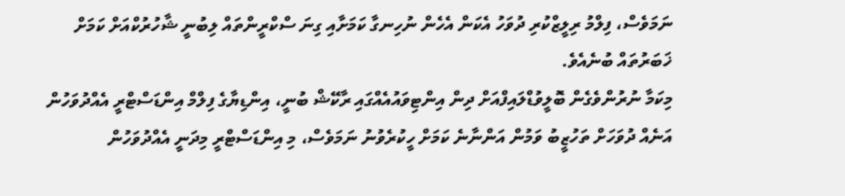ނަމަވެސް، ފިލްމު ރިލީޒްކުރި ދުވަހު އެކަން އެހެން ނުހިނގާ ކަމަށާއި ގިނަ ސްކްރީންތައް ލިބުނީ ޝާހުރުކްއަށް ކަމަށް ޚަބަރުތައް ބުނެއެވެ.
މިކަމާ ނުރުންވެގެން ބޮލީވުޑްލައިފްއަށް ދިން އިންޓިވައުއެއްގައި ރާކޭޝް ބުނީ، އިންޑިޔާގެ ފިލްމް އިންޑަސްޓްރީ އެއްދުވަހުން އަނެއް ދުވަހަށް ތަހުޒީބު ވަމުން އަންނާނެ ކަމަށް ހީކުރެވުނު ނަމަވެސް، މި އިންޑަސްޓްރީ މިދަނީ އެއްދުވަހުން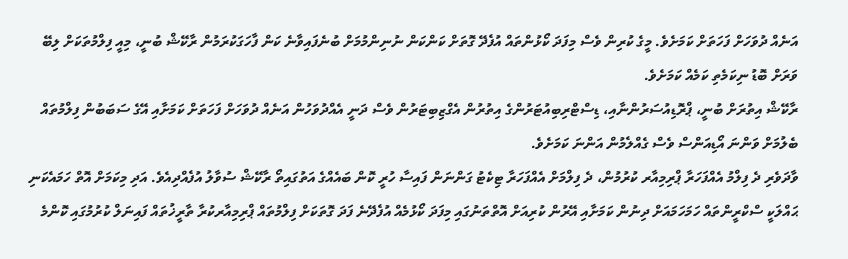އަނެއް ދުވަހަށް ފަހަތަށް ކަމަށެވެ. މީގެ ކުރިން ވެސް މިފަދަ ކޯޅުންތައް އުފެދޭ ގޮތަށް ކަންކަން ނުނިންމުމަށް ބުނެފައިވާނެ ކަން ފާހަގަކުރަމުން ރާކޭޝް ބުނީ، މިއީ ފިލްމުތަކަށް ލިބޭ ވަރަށް ބޮޑު ނިކަމެތި ކަމެއް ކަމަށެވެ.
ރާކޭޝް އިތުރަށް ބުނީ، ޕްރޮޑިއުސަރުންނާއި، ޑިސްޓްރިބިއުޓަރުންގެ އިތުރުން އެގްޒިބިޓަރުން ވެސް ދަނީ އެއްދުވަހުން އަނެއް ދުވަހަށް ފަހަތަށް ކަމަށާއި އޭގެ ސަބަބުން ފިލްމުތައް ބެލުމަށް ވަންނަ އޯޑިއަންސް ވެސް ގެއްލެމުން އަންނަ ކަމަށެވެ.
ވާދަވެރި ދެ ފިލްމު އެއްފަހަރާ ޕްރިމިއާރ ކުރުމުން، ދެ ފިލްމަށް އެއްފަހަރާ ޓިކެޓު ގަންނަން ފައިސާ ހުރީ ކޮން ބައެއްގެ އަތުގައިތޯ ރާކޭޝް ސުވާލު އުފެއްދިއެވެ. އަދި މިކަމަށް އޮތް ހަމައެކަނި ޙައްލަކީ ސްކްރީންތައް ހަމަހަމައަށް ދިނުން ކަމަށާއި އޭރުން ކުރިއަށް އޮތްތަނުގައި މިފަދަ ކޯޅުމެއް އުފެދޭނެ ފަދަ ގޮތަކަށް ފިލްމުތައް ޕްރިމިއާރކުރާ ތާރީޚުތައް ފައިނަލް ކުރުމުގައި ކޮންމެ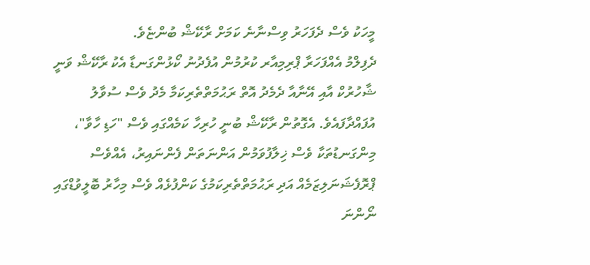މީހަކު ވެސް ދެފަހަރު ވިސްނާނެ ކަމަށް ރާކޭޝް ބުންޏެވެ.
ދެފިލްމު އެއްފަހަރާ ޕްރިމިއާރ ކުރުމުން އުފެދުނު ކޯޅުންގަނޑާ އެކު ރާކޭޝް ވަނީ ޝާހުރުކް އާއި އޭނާއާ ދެމެދު އޮތް ރަޙުމަތްތެރިކަމާ މެދު ވެސް ސުވާލު އުފައްދާފައެވެ. އެގޮތުން ރާކޭޝް ބުނީ ހުރިހާ ކަމެއްގައި ވެސް "ހަޑި ހާވާ"، މިންގަނޑުތަކާ ވެސް ޚިލާފުވަމުން އަންނަތަން ފެންނައިރު، އެއްވެސް ޕްރޮފެޝަނަލިޒަމެއް އަދި ރަޙުމަތްތެރިކަމުގެ ކަންފުޅެއް ވެސް މިހާރު ބޮލީވުޑްގައި ނޯންނަ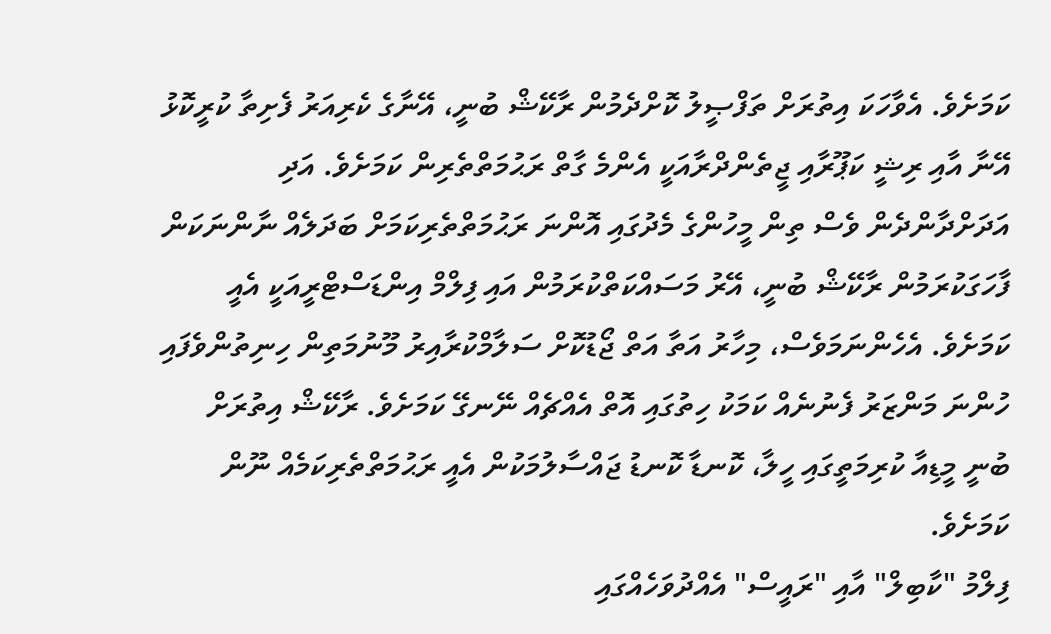ކަމަށެވެ. އެވާހަކަ އިތުރަށް ތަފްޞީލު ކޮށްދެމުން ރާކޭޝް ބުނީ، އޭނާގެ ކެރިއަރު ފެށިތާ ކުރީކޮޅު އޭނާ އާއި ރިޝީ ކަޕޫރާއި ޖީތެންދްރާއަކީ އެންމެ ގާތް ރަޙުމަތްތެރިން ކަމަށެވެ. އަދި އަދަށްދާންދެން ވެސް ތިން މީހުންގެ މެދުގައި އޮންނަ ރަޙުމަތްތެރިކަމަށް ބަދަލެއް ނާންނަކަން ފާހަގަކުރަމުން ރާކޭޝް ބުނީ، އޭރު މަސައްކަތްކުރަމުން އައި ފިލްމް އިންޑަސްޓްރީއަކީ އެއީ ކަމަށެވެ. އެހެންނަމަވެސް، މިހާރު އަތާ އަތް ޖޯޑުކޮށް ސަލާމްކުރާއިރު މޫނުމަތިން ހިނިތުންވެފައި ހުންނަ މަންޒަރު ފެނުނެއް ކަމަކު ހިތުގައި އޮތް އެއްޗެއް ނޭނގޭ ކަމަށެވެ. ރާކޭޝް އިތުރަށް ބުނީ މީޑިއާ ކުރިމަތީގައި ހީލާ، ކޮނޑާ ކޮނޑު ޖައްސާލުމަކުން އެއީ ރަޙުމަތްތެރިކަމެއް ނޫން ކަމަށެވެ.
ފިލްމު "ކާބިލް" އާއި "ރައީސް" އެއްދުވަހެއްގައި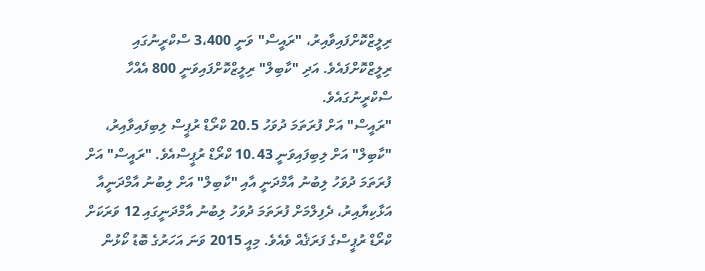ރިލީޒްކޮށްފައިވާއިރު، "ރައީސް" ވަނީ 3،400 ސްކްރީނުގައި ރިލީޒްކޮށްފައެވެ. އަދި "ކާބިލް" ރިލީޒްކޮށްފައިވަނީ 800 އެއްހާ ސްކްރީނުގައެވެ.
"ރައީސް" އަށް ފުރަތަމަ ދުވަހު 20.5 ކްރޯޑް ރުޕީސް ލިބިފައިވާއިރު، "ކާބިލް" އަށް ލިބިފައިވަނީ 10.43 ކްރޯޑް ރުޕީސްއެވެ. "ރައީސް" އަށް ފުރަތަމަ ދުވަހު ލިބުނު އާމްދަނީ އާއި "ކާބިލް" އަށް ލިބުނު އާމްދަނީއާ އަޅާކިޔާއިރު، ދެފިލްމަށް ފުރަތަމަ ދުވަހު ލިބުނު އާމްދަނީގައި 12 ވަރަކަށް ކްރޯޑް ރުޕީސްގެ ފަރަޤެއް ވެއެވެ. މިއީ 2015 ވަނަ އަހަރުގެ ބޮޑު ކޯޅުން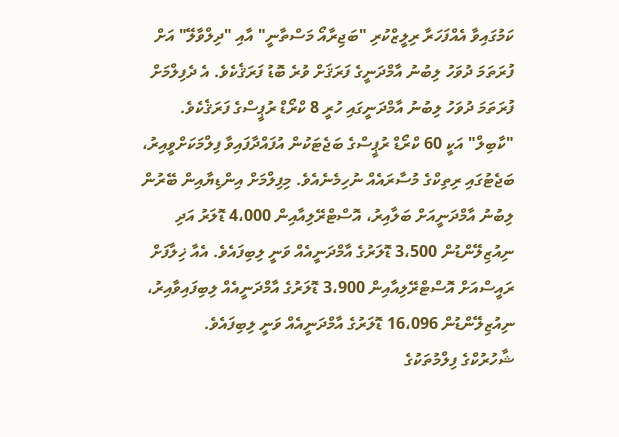ކަމުގައިވާ އެއްފަހަރާ ރިލީޒްކުރި "ބަޖިރާއޯ މަސްތާނީ" އާއި "ދިލްވާލޭ" އަށް ފުރަތަމަ ދުވަހު ލިބުނު އާމްދަނީގެ ފަރަޤަށް ވުރެ ބޮޑު ފަރަޤެކެވެ. އެ ދެފިލްމަށް ފުރަތަމަ ދުވަހު ލިބުނު އާމްދަނީގައި ހުރީ 8 ކްރޯޑް ރުޕީސްގެ ފަރަޤެކެވެ.
"ކާބިލް" އަކީ 60 ކްރޯޑް ރުޕީސްގެ ބަޖެޓަކުން އުފައްދާފައިވާ ފިލްމަކަށްވީއިރު، ބަޖެޓުގައި ރިތިކްގެ މުސާރައެއް ނުހިމެނެއެވެ. މިފިލްމަށް އިންޑިޔާއިން ބޭރުން ލިބުނު އާމްދަނީއަށް ބަލާއިރު، އޮސްޓްރޭލިއާއިން 4،000 ޑޮލަރު އަދި ނިއުޒިލޭންޑުން 3،500 ޑޮލަރުގެ އާމްދަނީއެއް ވަނީ ލިބިފައެވެ. އެއާ ޚިލާފަށް ރައީސްއަށް އޮސްޓްރޭލިއާއިން 3،900 ޑޮލަރުގެ އާމްދަނީއެއް ލިބިފައިވާއިރު، ނިއުޒިލޭންޑުން 16،096 ޑޮލަރުގެ އާމްދަނީއެއް ވަނީ ލިބިފައެވެ.
ޝާހުރުކްގެ ފިލްމުތަކުގެ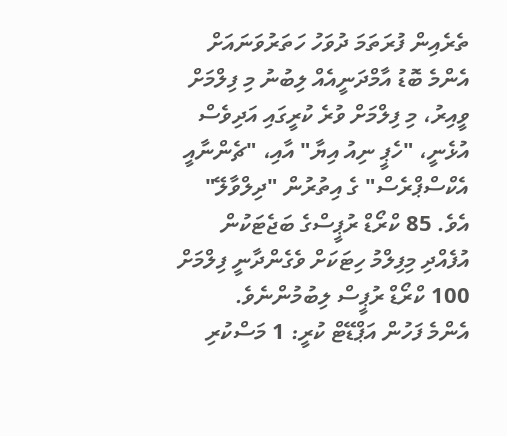ތެރެއިން ފުރަތަމަ ދުވަހު ހަތަރުވަނައަށް އެންމެ ބޮޑު އާމްދަނީއެއް ލިބުނު މި ފިލްމަށް ވީއިރު، މި ފިލްމަށް ވުރެ ކުރީގައި އަދިވެސް އުޅެނީ، "ހެޕީ ނިއު އިޔާ" އާއި، "ޗެންނާއީ އެކްސްޕްރެސް" ގެ އިތުރުން "ދިލްވާލޭ" އެވެ. 85 ކްރޯޑް ރުޕީސްގެ ބަޖެޓަކުން އުފެއްދި މިފިލްމު ހިޓަކަށް ވެގެންދާނީ ފިލްމަށް 100 ކްރޯޑް ރުޕީސް ލިބުމުންނެވެ.
އެންމެ ފަހުން އަޕްޑޭޓް ކުރީ: 1 މަސްކުރި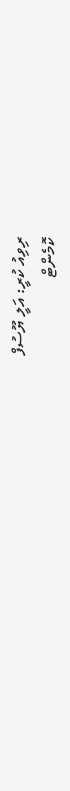ރިވިއު ކުރީ: އަލީ ޔޫސުފް
ކޮމެންޓް